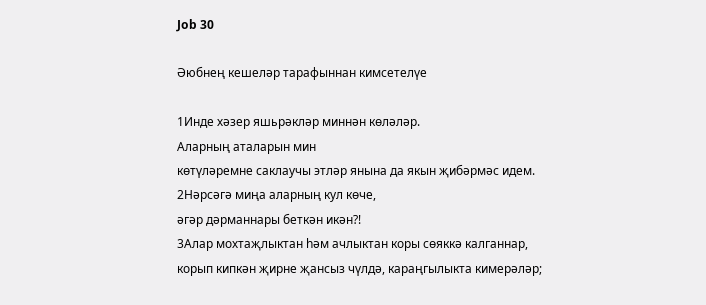Job 30

Әюбнең кешеләр тарафыннан кимсетелүе

1Инде хәзер яшьрәкләр миннән көләләр.
Аларның аталарын мин
көтүләремне саклаучы этләр янына да якын җибәрмәс идем.
2Нәрсәгә миңа аларның кул көче,
әгәр дәрманнары беткән икән?!
3Алар мохтаҗлыктан һәм ачлыктан коры сөяккә калганнар,
корып кипкән җирне җансыз чүлдә, караңгылыкта кимерәләр;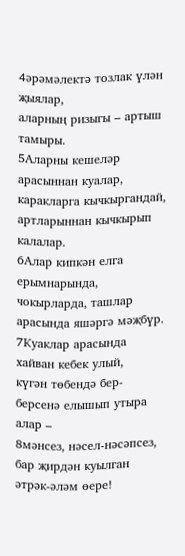4әрәмәлектә тозлак үлән җыялар,
аларның ризыгы – артыш тамыры.
5Аларны кешеләр арасыннан куалар,
каракларга кычкыргандай, артларыннан кычкырып калалар.
6Алар кипкән елга ерымнарында,
чокырларда, ташлар арасында яшәргә мәҗбүр.
7Куаклар арасында хайван кебек улый,
күгән төбендә бер-берсенә елышып утыра алар –
8мәнсез, нәсел-нәсәпсез,
бар җирдән куылган әтрәк-әләм өере!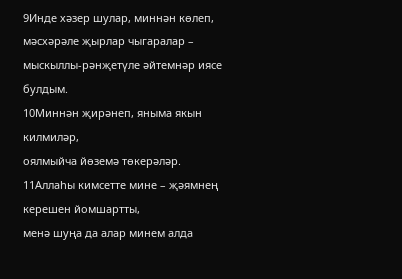9Инде хәзер шулар, миннән көлеп, мәсхәрәле җырлар чыгаралар –
мыскыллы-рәнҗетүле әйтемнәр иясе булдым.
10Миннән җирәнеп, яныма якын килмиләр,
оялмыйча йөземә төкерәләр.
11Аллаһы кимсетте мине – җәямнең керешен йомшартты,
менә шуңа да алар минем алда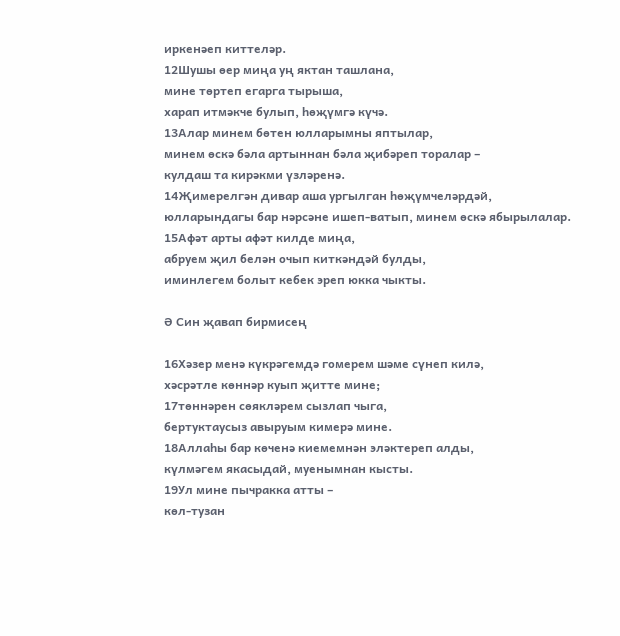иркенәеп киттеләр.
12Шушы өер миңа уң яктан ташлана,
мине төртеп егарга тырыша,
харап итмәкче булып, һөҗүмгә күчә.
13Алар минем бөтен юлларымны яптылар,
минем өскә бәла артыннан бәла җибәреп торалар –
кулдаш та кирәкми үзләренә.
14Җимерелгән дивар аша ургылган һөҗүмчеләрдәй,
юлларындагы бар нәрсәне ишеп-ватып, минем өскә ябырылалар.
15Афәт арты афәт килде миңа,
абруем җил белән очып киткәндәй булды,
иминлегем болыт кебек эреп юкка чыкты.

Ә Син җавап бирмисең

16Хәзер менә күкрәгемдә гомерем шәме сүнеп килә,
хәсрәтле көннәр куып җитте мине;
17төннәрен сөякләрем сызлап чыга,
бертуктаусыз авыруым кимерә мине.
18Аллаһы бар көченә киемемнән эләктереп алды,
күлмәгем якасыдай, муенымнан кысты.
19Ул мине пычракка атты –
көл-тузан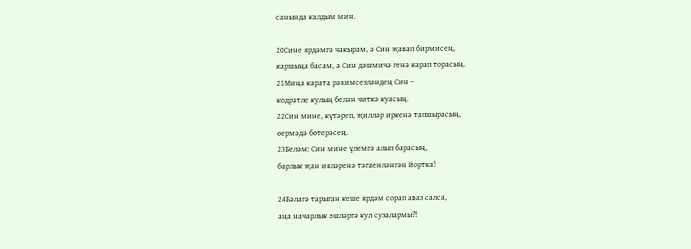санында калдым мин.

20Сине ярдәмгә чакырам, ә Син җавап бирмисең,
каршыңа басам, ә Син дәшмичә генә карап торасың.
21Миңа карата рәхимсезләндең Син –
кодрәтле кулың белән читкә куасың.
22Син мине, күтәреп, җилләр иркенә тапшырасың,
өермәдә бөтерәсең.
23Беләм: Син мине үлемгә алып барасың,
барлык җан ияләренә тәгаенләнгән йортка!

24Бәлагә тарыган кеше ярдәм сорап аваз салса,
аңа начарлык эшләргә кул сузалармы?!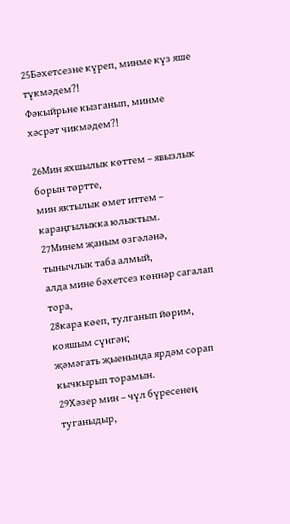25Бәхетсезне күреп, минме күз яше түкмәдем?!
Фәкыйрьне кызганып, минме хәсрәт чикмәдем?!

26Мин яхшылык көттем – явызлык борын төртте,
мин яктылык өмет иттем – караңгылыкка юлыктым.
27Минем җаным өзгәләнә, тынычлык таба алмый,
алда мине бәхетсез көннәр сагалап тора,
28кара көеп, тулганып йөрим, кояшым сүнгән;
җәмәгать җыенында ярдәм сорап кычкырып торамын.
29Хәзер мин – чүл бүресенең туганыдыр,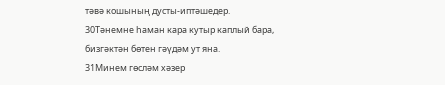тәвә кошының дусты-иптәшедер.
30Тәнемне һаман кара кутыр каплый бара,
бизгәктән бөтен гәүдәм ут яна.
31Минем гөсләм хәзер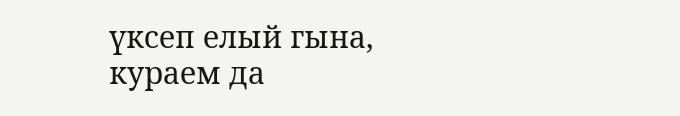үксеп елый гына,
кураем да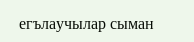егълаучылар сыман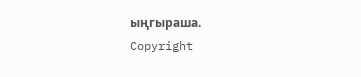ыңгыраша.
Copyright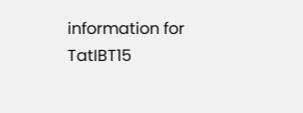information for TatIBT15